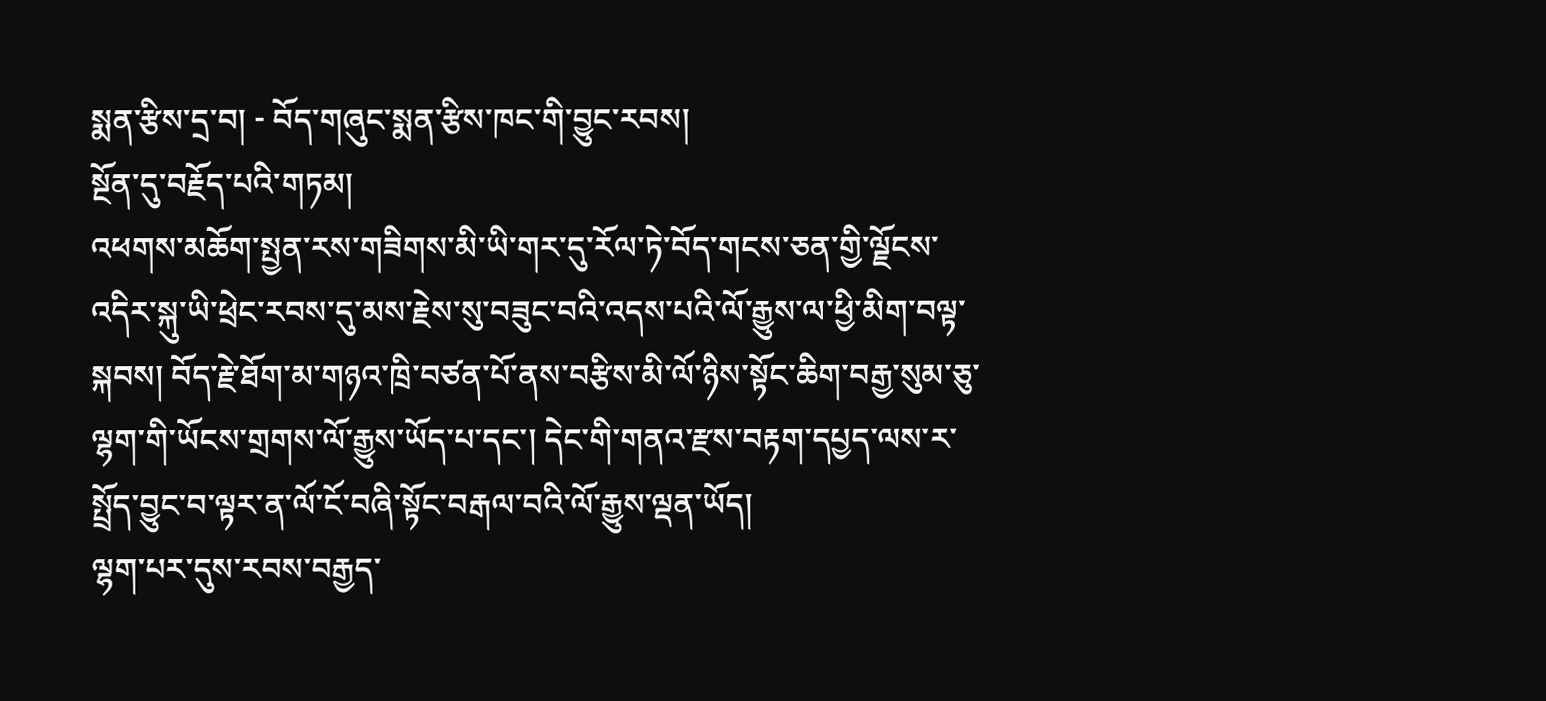སྨན་རྩིས་དྲ་བ། - བོད་གཞུང་སྨན་རྩིས་ཁང་གི་བྱུང་རབས།
སྔོན་དུ་བརྗོད་པའི་གཏམ།
འཕགས་མཆོག་སྤྱན་རས་གཟིགས་མི་ཡི་གར་དུ་རོལ་ཏེ་བོད་གངས་ཅན་གྱི་ལྗོངས་འདིར་སྐུ་ཡི་ཕྲེང་རབས་དུ་མས་རྗེས་སུ་བཟུང་བའི་འདས་པའི་ལོ་རྒྱུས་ལ་ཕྱི་མིག་བལྟ་སྐབས། བོད་རྗེ་ཐོག་མ་གཉའ་ཁྲི་བཙན་པོ་ནས་བརྩིས་མི་ལོ་ཉིས་སྟོང་ཆིག་བརྒྱ་སུམ་ཅུ་ལྷག་གི་ཡོངས་གྲགས་ལོ་རྒྱུས་ཡོད་པ་དང་། དེང་གི་གནའ་རྫས་བརྟག་དཔྱད་ལས་ར་སྤྲོད་བྱུང་བ་ལྟར་ན་ལོ་ངོ་བཞི་སྟོང་བརྒལ་བའི་ལོ་རྒྱུས་ལྡན་ཡོད།
ལྷག་པར་དུས་རབས་བརྒྱད་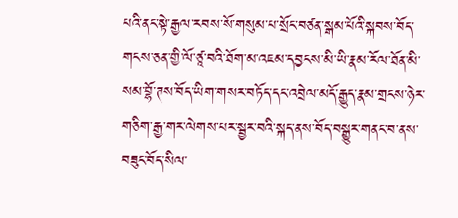པའི་ནང་སྟེ་རྒྱལ་རབས་སོ་གསུམ་པ་སྲོང་བཙན་སྒམ་པོའི་སྐབས་བོད་གངས་ཅན་གྱི་ལོ་ཙཱ་བའི་ཐོག་མ་འཇམ་དབྱངས་མི་ཡི་རྣམ་རོལ་ཐོན་མི་སམ་བྷོ་ཊས་བོད་ཡིག་གསར་བཏོད་དང་འབྲེལ་མདོ་རྒྱུད་རྣམ་གྲངས་ཉེར་གཅིག་རྒྱ་གར་ལེགས་པར་སྦྱར་བའི་སྐད་ནས་བོད་བསྒྱུར་གནང་བ་ནས་བཟུང་བོད་སིལ་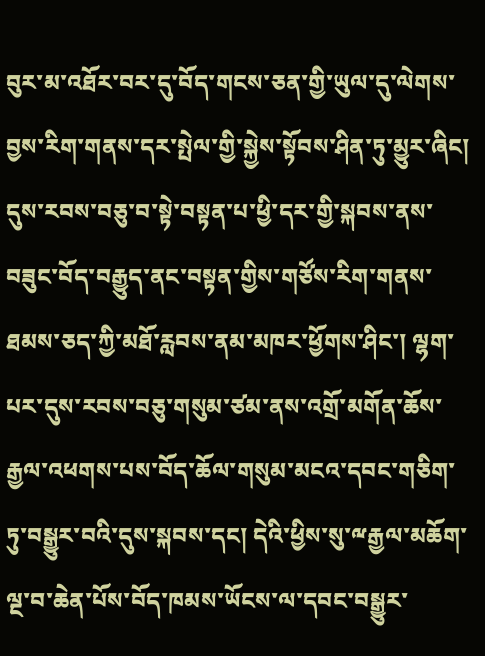བུར་མ་འཐོར་བར་དུ་བོད་གངས་ཅན་གྱི་ཡུལ་དུ་ལེགས་བྱས་རིག་གནས་དར་སྤེལ་གྱི་སྐྱེས་སྟོབས་ཤིན་ཏུ་མྱུར་ཞིང། དུས་རབས་བཅུ་བ་སྟེ་བསྟན་པ་ཕྱི་དར་གྱི་སྐབས་ནས་བཟུང་བོད་བརྒྱུད་ནང་བསྟན་གྱིས་གཙོས་རིག་གནས་ཐམས་ཅད་ཀྱི་མཐོ་རླབས་ནམ་མཁར་ཕྱོགས་ཤིང་། ལྷག་པར་དུས་རབས་བཅུ་གསུམ་ཙམ་ནས་འགྲོ་མགོན་ཆོས་རྒྱལ་འཕགས་པས་བོད་ཆོལ་གསུམ་མངའ་དབང་གཅིག་ཏུ་བསྒྱུར་བའི་དུས་སྐབས་དང། དེའི་ཕྱིས་སུ་ྋརྒྱལ་མཆོག་ལྔ་བ་ཆེན་པོས་བོད་ཁམས་ཡོངས་ལ་དབང་བསྒྱུར་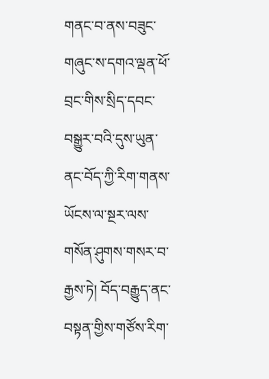གནང་བ་ནས་བཟུང་གཞུང་ས་དགའ་ལྡན་ཕོ་བྲང་གིས་སྲིད་དབང་བསྒྱུར་བའི་དུས་ཡུན་ནང་བོད་ཀྱི་རིག་གནས་ཡོངས་ལ་སྔར་ལས་གསོན་ཤུགས་གསར་བ་རྒྱས་ཏེ། བོད་བརྒྱུད་ནང་བསྟན་གྱིས་གཙོས་རིག་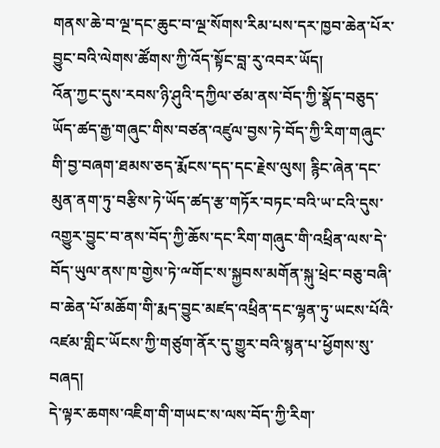གནས་ཆེ་བ་ལྔ་དང་ཆུང་བ་ལྔ་སོགས་རིམ་པས་དར་ཁྱབ་ཆེན་པོར་བྱུང་བའི་ལེགས་ཚོགས་ཀྱི་འོད་སྟོང་བླ་རུ་འབར་ཡོད།
འོན་ཀྱང་དུས་རབས་ཉི་ཤུའི་དཀྱིལ་ཙམ་ནས་བོད་ཀྱི་སྣོད་བཅུད་ཡོད་ཚད་རྒྱ་གཞུང་གིས་བཙན་འཛུལ་བྱས་ཏེ་བོད་ཀྱི་རིག་གཞུང་གི་བྱ་བཞག་ཐམས་ཅད་རྨོངས་དད་དང་རྗེས་ལུས། རྙིང་ཞེན་དང་མུན་ནག་ཏུ་བརྩིས་ཏེ་ཡོད་ཚད་རྩ་གཏོར་བཏང་བའི་ཡ་ངའི་དུས་འགྱུར་བྱུང་བ་ནས་བོད་ཀྱི་ཆོས་དང་རིག་གཞུང་གི་འཕྲིན་ལས་དེ་བོད་ཡུལ་ནས་ཁ་གྱེས་ཏེ་ྋགོང་ས་སྐྱབས་མགོན་སྐུ་ཕྲེང་བཅུ་བཞི་བ་ཆེན་པོ་མཆོག་གི་རྨད་བྱུང་མཛད་འཕྲིན་དང་ལྷན་ཏུ་ཡངས་པོའི་འཛམ་གླིང་ཡོངས་ཀྱི་གཙུག་ནོར་དུ་གྱུར་བའི་སྙན་པ་ཕྱོགས་སུ་བཞད།
དེ་ལྟར་ཆགས་འཇིག་གི་གཡང་ས་ལས་བོད་ཀྱི་རིག་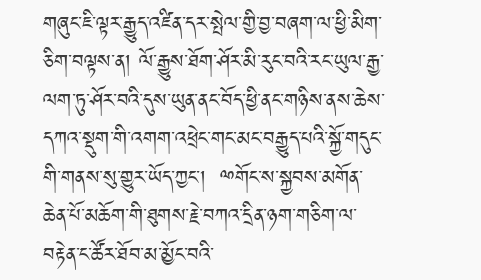གཞུང་ཇི་ལྟར་རྒྱུད་འཛིན་དར་སྤེལ་གྱི་བྱ་བཞག་ལ་ཕྱི་མིག་ཅིག་བལྟས་ན། ལོ་རྒྱུས་ཐོག་ཤོར་མི་རུང་བའི་རང་ཡུལ་རྒྱ་ལག་ཏུ་ཤོར་བའི་དུས་ཡུན་ནང་བོད་ཕྱི་ནང་གཉིས་ནས་ཆེས་དཀའ་སྡུག་གི་འགག་འཕྲེང་གང་མང་བརྒྱུད་པའི་སྐྱོ་གདུང་གི་གནས་སུ་གྱུར་ཡོད་ཀྱང་།  ྋགོང་ས་སྐྱབས་མགོན་ཆེན་པོ་མཆོག་གི་ཐུགས་རྗེ་བཀའ་དྲིན་ཉག་གཅིག་ལ་བརྟེན་ང་ཚོར་ཐོབ་མ་མྱོང་བའི་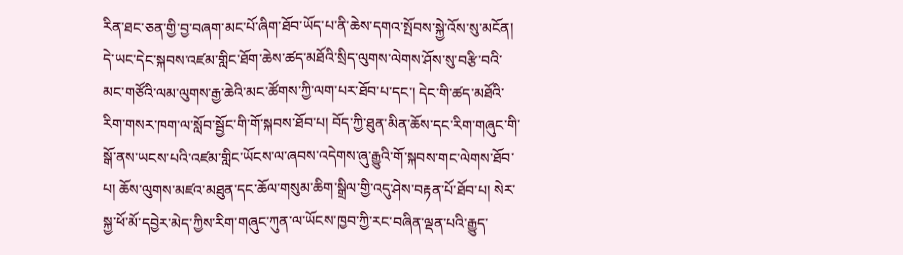རིན་ཐང་ཅན་གྱི་བྱ་བཞག་མང་པོ་ཞིག་ཐོབ་ཡོད་པ་ནི་ཆེས་དགའ་སྤོབས་སྐྱེ་འོས་སུ་མངོན།
དེ་ཡང་དེང་སྐབས་འཛམ་གླིང་ཐོག་ཆེས་ཚད་མཐོའི་སྲིད་ལུགས་ལེགས་ཤོས་སུ་བརྩི་བའི་མང་གཙོའི་ལམ་ལུགས་རྒྱ་ཆེའི་མང་ཚོགས་ཀྱི་ལག་པར་ཐོབ་པ་དང་། དེང་གི་ཚད་མཐོའི་རིག་གསར་ཁག་ལ་སློབ་སྦྱོང་གི་གོ་སྐབས་ཐོབ་པ། བོད་ཀྱི་ཐུན་མིན་ཆོས་དང་རིག་གཞུང་གི་སྒོ་ནས་ཡངས་པའི་འཛམ་གླིང་ཡོངས་ལ་ཞབས་འདེགས་ཞུ་རྒྱུའི་གོ་སྐབས་གང་ལེགས་ཐོབ་པ། ཆོས་ལུགས་མཛའ་མཐུན་དང་ཆོལ་གསུམ་ཆིག་སྒྲིལ་གྱི་འདུ་ཤེས་བརྟན་པོ་ཐོབ་པ། སེར་སྐྱ་ཕོ་མོ་དབྱེར་མེད་ཀྱིས་རིག་གཞུང་ཀུན་ལ་ཡོངས་ཁྱབ་ཀྱི་རང་བཞིན་ལྡན་པའི་རྒྱུད་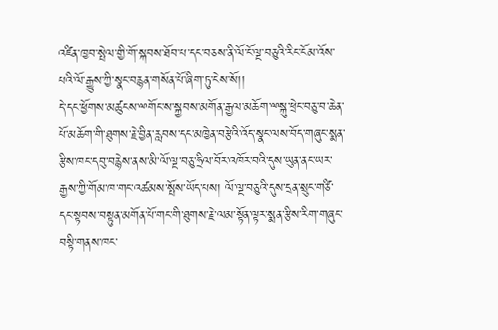འཛིན་ཁྱབ་སྤེལ་གྱི་གོ་སྐབས་ཐོབ་པ་དང་བཅས་ནི་ལོ་ངོ་ལྔ་བཅུའི་རིང་ངོམ་འོས་པའི་ལོ་རྒྱུས་ཀྱི་སྣང་བརྙན་གསོན་པོ་ཞིག་ཏུ་ངེས་སོ།།
དེ་དང་ཕྱོགས་མཚུངས་ྋགོང་ས་སྐྱབས་མགོན་རྒྱལ་མཆོག་ྋསྐུ་ཕྲེང་བཅུ་བ་ཆེན་པོ་མཆོག་གི་ཐུགས་རྗེ་བྱིན་རླབས་དང་མཁྱེན་བརྩེའི་འོད་སྣང་ལས་བོད་གཞུང་སྨན་རྩིས་ཁང་དབུ་བརྙེས་ནས་མི་ལོ་ལྔ་བཅུ་ཧྲིལ་བོར་འཁོར་བའི་དུས་ཡུན་ནང་ཡར་རྒྱས་ཀྱི་གོམ་ཁ་གང་འཚམས་སྤོས་ཡོད་པས། ལོ་ལྔ་བཅུའི་དུས་དྲན་སྲུང་གཙི་དང་སྟབས་བསྟུན་མགོན་པོ་གང་གི་ཐུགས་རྗེ་ལམ་སྟོན་ལྟར་སྨན་རྩིས་རིག་གཞུང་བསྟི་གནས་ཁང་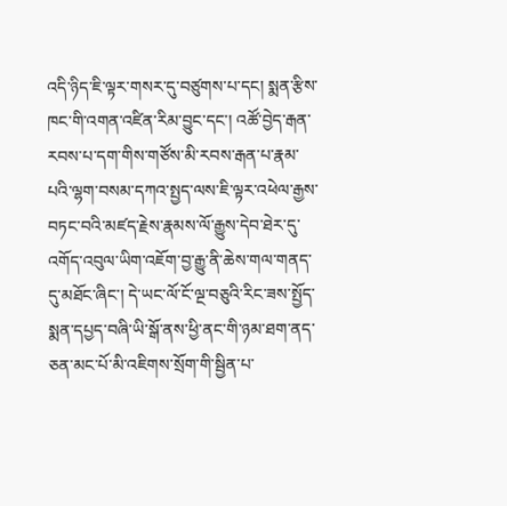འདི་ཉིད་ཇི་ལྟར་གསར་དུ་བཙུགས་པ་དང། སྨན་རྩིས་ཁང་གི་འགན་འཛིན་རིམ་བྱུང་དང་། འཚོ་བྱེད་རྒན་རབས་པ་དག་གིས་གཙོས་མི་རབས་རྒན་པ་རྣམ་པའི་ལྷག་བསམ་དཀའ་སྤྱད་ལས་ཇི་ལྟར་འཕེལ་རྒྱས་བཏང་བའི་མཛད་རྗེས་རྣམས་ལོ་རྒྱུས་དེབ་ཐེར་དུ་འགོད་འབུལ་ཡིག་འཇོག་བྱ་རྒྱུ་ནི་ཆེས་གལ་གནད་དུ་མཐོང་ཞིང་། དེ་ཡང་ལོ་ངོ་ལྔ་བཅུའི་རིང་ཟས་སྤྱོད་སྨན་དཔྱད་བཞི་ཡི་སྒོ་ནས་ཕྱི་ནང་གི་ཉམ་ཐག་ནད་ཅན་མང་པོ་མི་འཇིགས་སྲོག་གི་སྦྱིན་པ་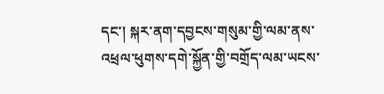དང་། སྐར་ནག་དབྱངས་གསུམ་གྱི་ལམ་ནས་འཕྲལ་ཕུགས་དགེ་སྐྱོན་གྱི་བགྲོད་ལམ་ཡངས་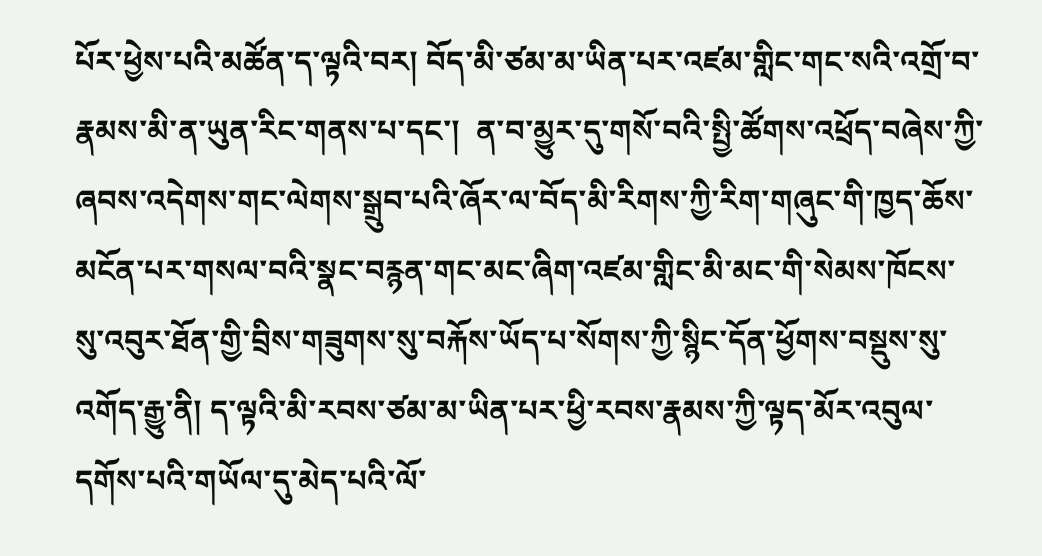པོར་ཕྱེས་པའི་མཚོན་ད་ལྟའི་བར། བོད་མི་ཙམ་མ་ཡིན་པར་འཛམ་གླིང་གང་སའི་འགྲོ་བ་རྣམས་མི་ན་ཡུན་རིང་གནས་པ་དང་།  ན་བ་མྱུར་དུ་གསོ་བའི་སྤྱི་ཚོགས་འཕྲོད་བཞེས་ཀྱི་ཞབས་འདེགས་གང་ལེགས་སྒྲུབ་པའི་ཞོར་ལ་བོད་མི་རིགས་ཀྱི་རིག་གཞུང་གི་ཁྱད་ཆོས་མངོན་པར་གསལ་བའི་སྣང་བརྙན་གང་མང་ཞིག་འཛམ་གླིང་མི་མང་གི་སེམས་ཁོངས་སུ་འབུར་ཐོན་གྱི་བྲིས་གཟུགས་སུ་བརྐོས་ཡོད་པ་སོགས་ཀྱི་སྙིང་དོན་ཕྱོགས་བསྡུས་སུ་འགོད་རྒྱུ་ནི། ད་ལྟའི་མི་རབས་ཙམ་མ་ཡིན་པར་ཕྱི་རབས་རྣམས་ཀྱི་ལྟད་མོར་འབུལ་དགོས་པའི་གཡོལ་དུ་མེད་པའི་ལོ་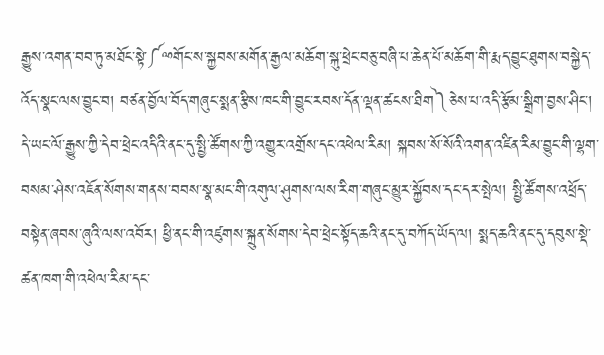རྒྱུས་འགན་བབ་ཏུ་མཐོང་སྟེ་༼ྋགོང་ས་སྐྱབས་མགོན་རྒྱལ་མཆོག་སྐུ་ཕྲེང་བཅུ་བཞི་པ་ཆེན་པོ་མཆོག་གི་རྨད་བྱུང་ཐུགས་བསྐྱེད་འོད་སྣང་ལས་བྱུང་བ། བཙན་བྱོལ་བོད་གཞུང་སྨན་རྩིས་ཁང་གི་བྱུང་རབས་དོན་ལྡན་ཚངས་ཐིག༽ཅེས་པ་འདི་རྩོམ་སྒྲིག་བྱས་ཤིང་། དེ་ཡང་ལོ་རྒྱུས་ཀྱི་དེབ་ཕྲེང་འདིའི་ནང་དུ་སྤྱི་ཚོགས་ཀྱི་འགྱུར་འགྲོས་དང་འཕེལ་རིམ། སྐབས་སོ་སོའི་འགན་འཛིན་རིམ་བྱུང་གི་ལྷག་བསམ་ཤེས་འཇོན་སོགས་གནས་བབས་སྣ་མང་གི་འགུལ་ཤུགས་ལས་རིག་གཞུང་མྱུར་སྐྱོབས་དང་དར་སྤེལ། སྤྱི་ཚོགས་འཕྲོད་བསྟེན་ཞབས་ཞུའི་ལས་འབོར། ཕྱི་ནང་གི་འཛུགས་སྐྲུན་སོགས་དེབ་ཕྲེང་སྟོད་ཆའི་ནང་དུ་བཀོད་ཡོད་ལ། སྨད་ཆའི་ནང་དུ་དབུས་སྡེ་ཚན་ཁག་གི་འཕེལ་རིམ་དང་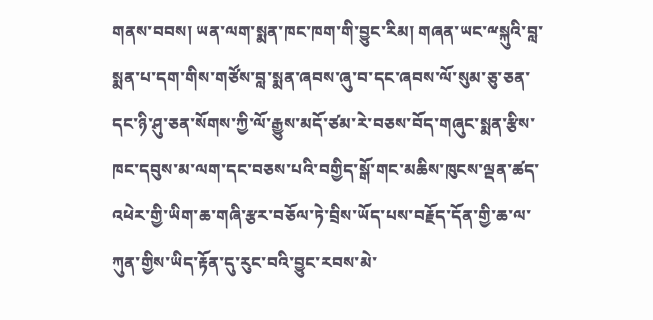གནས་བབས། ཡན་ལག་སྨན་ཁང་ཁག་གི་བྱུང་རིམ། གཞན་ཡང་ྋསྐུའི་བླ་སྨན་པ་དག་གིས་གཙོས་བླ་སྨན་ཞབས་ཞུ་བ་དང་ཞབས་ལོ་སུམ་ཅུ་ཅན་དང་ཉི་ཤུ་ཅན་སོགས་ཀྱི་ལོ་རྒྱུས་མདོ་ཙམ་རེ་བཅས་བོད་གཞུང་སྨན་རྩིས་ཁང་དབུས་མ་ལག་དང་བཅས་པའི་བགྱིད་སྒོ་གང་མཆིས་ཁུངས་ལྡན་ཚད་འཕེར་གྱི་ཡིག་ཆ་གཞི་རྩར་བཅོལ་ཏེ་བྲིས་ཡོད་པས་བརྗོད་དོན་གྱི་ཆ་ལ་ཀུན་གྱིས་ཡིད་རྟོན་དུ་རུང་བའི་བྱུང་རབས་མེ་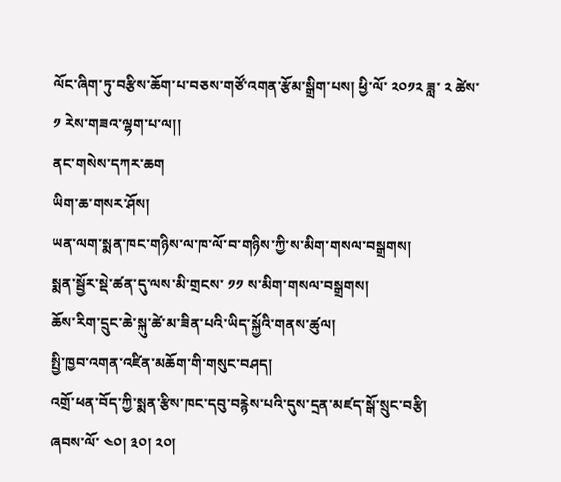ལོང་ཞིག་ཏུ་བརྩིས་ཆོག་པ་བཅས་གཙོ་འགན་རྩོམ་སྒྲིག་པས། ཕྱི་ལོ་ ༢༠༡༢ ཟླ་ ༢ ཚེས་ ༡ རེས་གཟའ་ལྷག་པ་ལ།།
ནང་གསེས་དཀར་ཆག
ཡིག་ཆ་གསར་ཤོས།
ཡན་ལག་སྨན་ཁང་གཉིས་ལ་ཁ་ལོ་བ་གཉིས་ཀྱི་ས་མིག་གསལ་བསྒྲགས།
སྨན་སྦྱོར་སྡེ་ཚན་དུ་ལས་མི་གྲངས་ ༡༡ ས་མིག་གསལ་བསྒྲགས།
ཆོས་རིག་དྲུང་ཆེ་སྐུ་ཚེ་མ་ཟིན་པའི་ཡིད་སྐྱོའི་གནས་ཚུལ།
སྤྱི་ཁྱབ་འགན་འཛིན་མཆོག་གི་གསུང་བཤད།
འགྲོ་ཕན་བོད་ཀྱི་སྨན་རྩིས་ཁང་དབུ་བརྙེས་པའི་དུས་དྲན་མཛད་སྒོ་སྲུང་བརྩི།
ཞབས་ལོ་ ༤༠། ༣༠། ༢༠།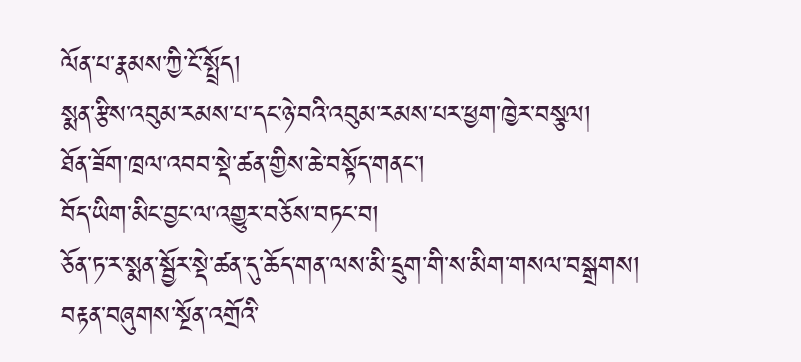ལོན་པ་རྣམས་ཀྱི་ངོ་སྤྲོད།
སྨན་རྩིས་འབུམ་རམས་པ་དང་ཉེ་བའི་འབུམ་རམས་པར་ཕྱག་ཁྱེར་བསྩལ།
ཐོན་ཟོག་ཁྲལ་འབབ་སྡེ་ཚན་གྱིས་ཆེ་བསྟོད་གནང་།
བོད་ཡིག་མིང་བྱང་ལ་འགྱུར་བཅོས་བཏང་བ།
ཅོན་ཏ་ར་སྨན་སྦྱོར་སྡེ་ཚན་དུ་ཆོད་གན་ལས་མི་དྲུག་གི་ས་མིག་གསལ་བསྒྲགས།
བརྟན་བཞུགས་སྔོན་འགྲོའི་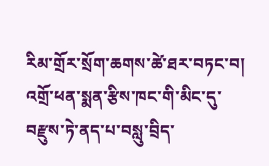རིམ་གྲོར་སྲོག་ཆགས་ཚེ་ཐར་བཏང་བ།
འགྲོ་ཕན་སྨན་རྩིས་ཁང་གི་མིང་དུ་བརྫུས་ཏེ་ནད་པ་བསླུ་བྲིད་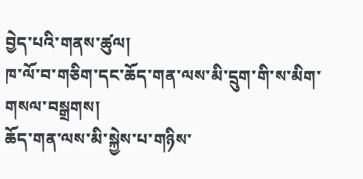བྱེད་པའི་གནས་ཚུལ།
ཁ་ལོ་བ་གཅིག་དང་ཆོད་གན་ལས་མི་དྲུག་གི་ས་མིག་གསལ་བསྒྲགས།
ཆོད་གན་ལས་མི་སྐྱེས་པ་གཉིས་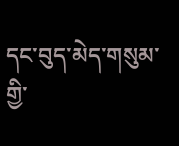དང་བུད་མེད་གསུམ་གྱི་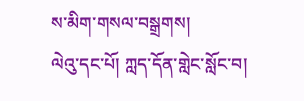ས་མིག་གསལ་བསྒྲགས།
ལེའུ་དང་པོ། ཀླད་དོན་གླེང་སློང་བ།